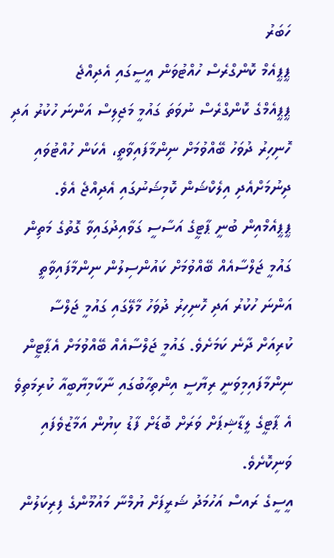ހަބަރު
ޕީޕީއެމް ކޮންގްރެސް ހުއްޓުވަން އީސީގައި އެދިއްޖެ
ޕީޕީއެމްގެ ކޮންގްރެސް ނުވަތަ ގައުމީ މަޖިލިސް އަންނަ ހުކުރު އަދި ހޮނިހިރު ދުވަހު ބޭއްވުމަށް ނިންމާފައިވާތީ، އެކަން ހުއްޓުވައި ދިނުމަށްއެދި އިލެކްޝަން ކޮމިޝަނުގައި އެދިއްޖެ އެވެ.
ޕީޕީއެމްއިން ބުނީ ޕާޓީގެ އަސާސީ ގަވާއިދުގައިވާ ގޮތުގެ މަތިން ގައުމީ ޖަލްސާއެއް ބޭއްވުމަށް ކައުންސިލުން ނިންމާފައިވާތީ އަންނަ ހުކުރު އަދި ހޮނިހިރު ދުވަހު މާލޭގައި ގައުމީ ޖަލްސާ ކުރިއަށް ދާނެ ކަމަށެވެ. ގައުމީ ޖަލްސާއެއް ބޭއްވުމަށް އެޕާޓީން ނިންމާފައިމިވަނީ ރިޔާސީ އިންތިހާބުގައި ނާކާމިޔާބީއާ ކުރިމަތިވެ އެ ޕާޓީގެ ލީޑާޝިޕަށް ވަރަށް ބޮޑަށް ފާޑު ކިޔުން އަމާޒުވެފައި ވަނިކޮށެވެ.
އީސީގެ ރައސް އަހުމަދު ޝަރީފަށް ޔުމްނާ މައުމޫންގެ ފިރިކަލުން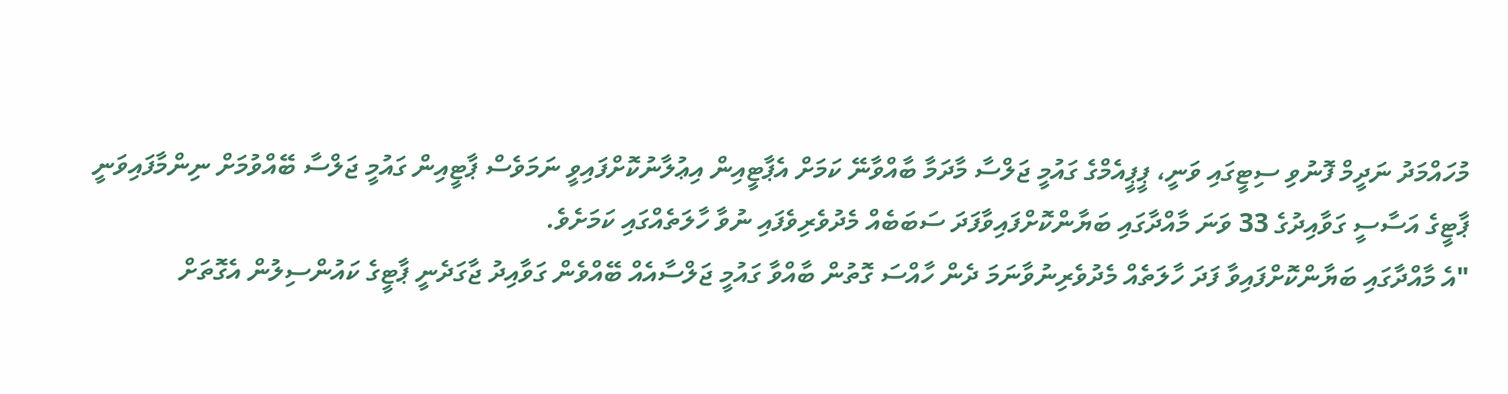މުހައްމަދު ނަދީމް ފޮނުވި ސިޓީގައި ވަނީ، ޕީޕީއެމްގެ ގައުމީ ޖަލްސާ މާދަމާ ބާއްވާނޭ ކަމަށް އެޕާޓީއިން އިޢުލާނުކޮށްފައިވީ ނަމަވެސް ޕާޓީއިން ގައުމީ ޖަލްސާ ބޭއްވުމަށް ނިންމާފައިވަނީ ޕާޓީގެ އަސާސީ ގަވާއިދުގެ 33 ވަނަ މާއްދާގައި ބަޔާންކޮށްފައިވާފަދަ ސަބަބެއް މެދުވެރިވެފައި ނުވާ ހާލަތެއްގައި ކަމަށެވެ.
"އެ މާއްދާގައި ބަޔާންކޮށްފައިވާ ފަދަ ހާލަތެއް މެދުވެރިނުވާނަމަ ދެން ހާއްސަ ގޮތުން ބާއްވާ ގައުމީ ޖަލްސާއެއް ބޭއްވެން ގަވާއިދު ޖާގަދެނީ ޕާޓީގެ ކައުންސިލުން އެގޮތަށް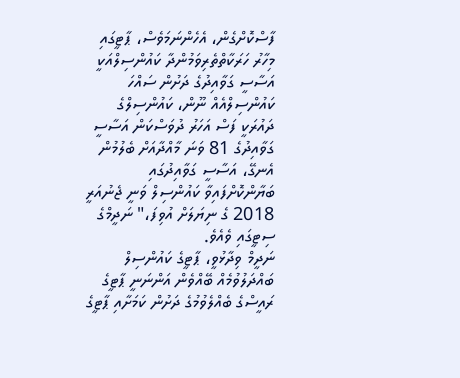ފާސްކޮށްގެން، އެހެންނަމަވެސް، ޕާޓީގައި މިހާރު ހަރަކާތްތެރިވަމުންދާ ކައުންސިލްއަކީ އަސާސީ ގަވާއިދުގެ ދަށުން ސައްހަ ކައުންސިލްއެއް ނޫން، ކައުންސިލްގެ ދައުރަކީ ފަސް އަހަރު ދުވަސްކަން އަސާސީ ގަވާއިދުގެ 81 ވަނަ މާއްދާއަށް ބެލުމުން އެނގޭ، އަސާސީ ގަވާއިދުގައި ބަޔާންކޮށްފައިވާ ކައުންސިލް ވަނީ ޖެނުއަރީ 2018 ގެ ނިޔަލަށް އުވިފަ،" ނަދީމްގެ ސިޓީގައި ވެއެވެ.
ނަދީމް ވިދާޅުވީ، ޕާޓީގެ ކައުންސިލް ބައްދަލުވުމެއް ބޭއްވެން އަންނަނީ ޕާޓީގެ ރައީސްގެ ބެއްލެވުމުގެ ދަށުން ކަމަށާއި ޕާޓީގެ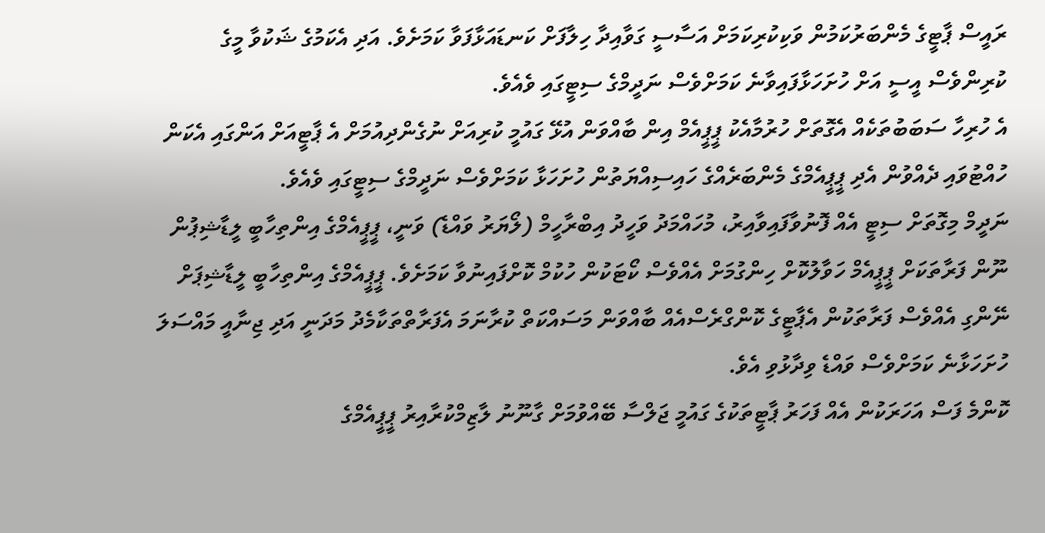ރައީސް ޕާޓީގެ މެންބަރުކަމުން ވަކިކުރިކަމަށް އަސާސީ ގަވާއިދާ ހިލާފަށް ކަނޑައަޅާފަވާ ކަމަށެވެ. އަދި އެކަމުގެ ޝަކުވާ މީގެ ކުރިންވެސް އީސީ އަށް ހުށަހަޅާފައިވާނެ ކަމަށްވެސް ނަދީމްގެ ސިޓީގައި ވެއެވެ.
އެ ހުރިހާ ސަބަބުތަކެއް އެގޮތަށް ހުރުމާއެކު ޕީޕީއެމް އިން ބާއްވަން އުޅޭ ގައުމީ ކުރިއަށް ނުގެންދިއުމަށް އެ ޕާޓީއަށް އަންގައި އެކަން ހުއްޓުވައި ދެއްވުން އެދި ޕީޕީއެމްގެ މެންބަރެއްގެ ހައިސިއްޔަތުން ހުށަހަޅާ ކަމަށްވެސް ނަދީމްގެ ސިޓީގައި ވެއެވެ.
ނަދީމް މިގޮތަށް ސިޓީ އެއް ފޮނުވާފައިވާއިރު، މުހައްމަދު ވަހީދު އިބްރާހީމް (ލޯޔަރު ވައްޑެ) ވަނީ، ޕީޕީއެމްގެ އިންތިހާބީ ލީޑާޝިޕުން ނޫން ފަރާތަކަށް ޕީޕީއެމް ހަވާލުކޮށް ހިންގުމަށް އެއްވެސް ކޯޓަކުން ހުކުމް ކޮށްފައިނުވާ ކަމަށެވެ. ޕީޕީއެމްގެ އިންތިހާބީ ލީޑާޝިޕަށް ނޭންގި އެއްވެސް ފަރާތަކުން އެޕާޓީގެ ކޮންގްރެސްއެއް ބާއްވަން މަސައްކަތް ކުރާނަމަ އެފަރާތްތަކާމެދު މަދަނީ އަދި ޖިނާއީ މައްސަލަ ހުށަހަޅާނެ ކަމަށްވެސް ވައްޑެ ވިދާޅުވި އެވެ.
ކޮންމެ ފަސް އަހަރަކުން އެއް ފަހަރު ޕާޓީތަކުގެ ގައުމީ ޖަލްސާ ބޭއްވުމަށް ގާނޫނު ލާޒިމްކުރާއިރު ޕީޕީއެމްގެ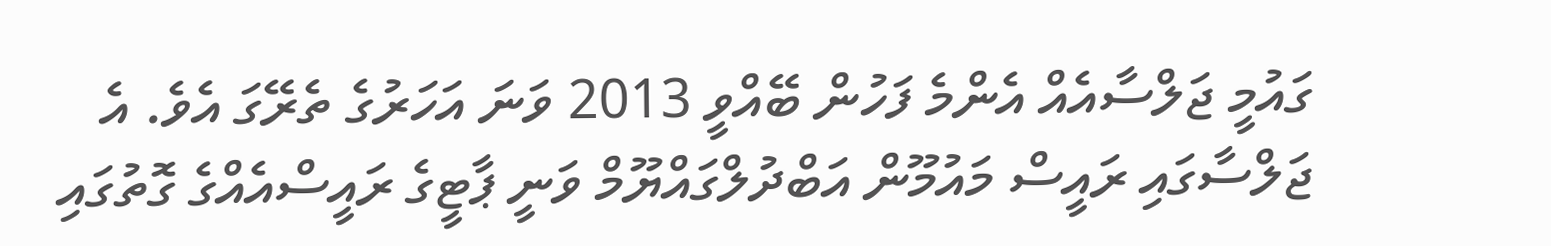ގައުމީ ޖަލްސާއެއް އެންމެ ފަހުން ބޭއްވީ 2013 ވަނަ އަހަރުގެ ތެރޭގަ އެވެ. އެ ޖަލްސާގައި ރައީސް މައުމޫން އަބްދުލްގައްޔޫމް ވަނީ ޕާޓީގެ ރައީސްއެއްގެ ގޮތުގައި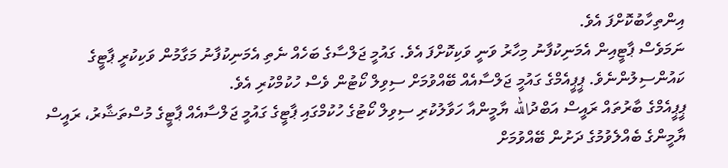އިންތިހާބުކޮށްފަ އެވެ.
ނަމަވެސް ޕާޓީއިން އެމަނިކުފާނު މިހާރު ވަނީ ވަކިކޮށްފަ އެވެ. ގައުމީ ޖަލްސާގެ ބަހެއް ނެތި އެމަނިކުފާނު މަގާމުން ވަކިކުރީ ޕާޓީގެ ކައުންސިލުންނެވެ. ޕީޕީއެމްގެ ގައުމީ ޖަލްސާއެއް ބޭއްވުމަށް ސިވިލް ކޯޓުން ވެސް ހުކުމްކުރި އެވެ.
ޕީޕީއެމްގެ ބާރުތައް ރައީސް އަބްދުالله ޔާމީންއާ ހަވާލުކުރި ސިވިލް ކޯޓުގެ ހުކުމްގައި ޕާޓީގެ ގައުމީ ޖަލްސާއެއް ޕާޓީގެ މުސްތަޝާރު، ރައީސް ޔާމީންގެ ބެއްލެވުމުގެ ދަށުން ބޭއްވުމަށް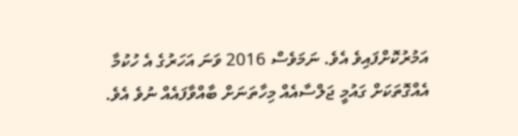އަމުރުކޮށްފައިވެ އެވެ. ނަމަވެސް 2016 ވަނަ އަހަރުގެ އެ ހުކުމާ އެއްގޮތަކަށް ގައުމީ ޖަލްސާއެއް މިހާތަނަށް ބާއްވާފައެއް ނުވެ އެވެ.